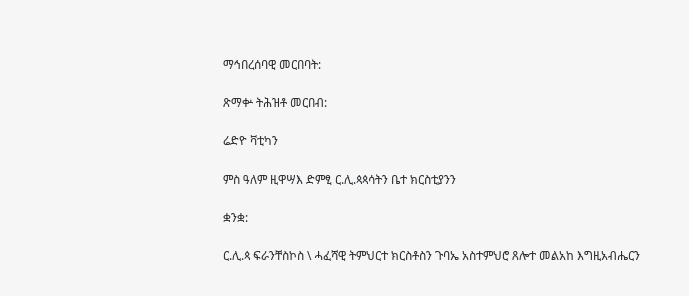ማኅበረሰባዊ መርበባት:

ጽማቍ ትሕዝቶ መርበብ:

ሬድዮ ቫቲካን

ምስ ዓለም ዚዋሣእ ድምፂ ር.ሊ.ጳጳሳትን ቤተ ክርስቲያንን

ቋንቋ:

ር.ሊ.ጳ ፍራንቸስኮስ \ ሓፈሻዊ ትምህርተ ክርስቶስን ጉባኤ አስተምህሮ ጸሎተ መልአከ እግዚአብሔርን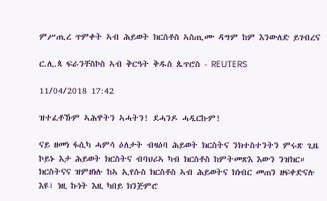ምሥጢረ ጥምቀት ኣብ ሕይወት ክርስቶስ ኣስጢሙ ዳግም ከም እንውለድ ይገብረና

ር.ሊ.ጳ ፍራንቸስኮስ ኣብ ቅርዓት ቅዱስ ጴጥሮስ - REUTERS

11/04/2018 17:42

ዝተፈቶኹም ኣሕዋትን ኣሓትን! ደሓንዶ ሓዲርኩም!

ናይ ዘመነ ፋሲካ ሓምሳ ዕለታት ብዛዕባ ሕይወት ክርስትና ንክተስተንትን ምሩጽ ጊዜ ኮይኑ እታ ሕይወት ክርስትና ብባህሪኣ ካብ ክርስቶስ ከምትመጽእ እውን ንዝክር። ክርስትናና ዝምዘነሉ ከኣ ኢየሱስ ክርስቶስ ኣብ ሕይወትና ክነብር መጠን ዘፍቀድናሉ እዩ፣ ነዚ ኩነት እዚ ካበይ ክንጅምሮ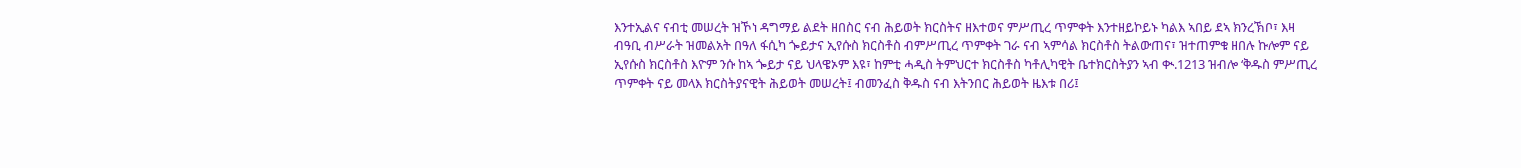እንተኢልና ናብቲ መሠረት ዝኾነ ዳግማይ ልደት ዘበስር ናብ ሕይወት ክርስትና ዘእተወና ምሥጢረ ጥምቀት እንተዘይኮይኑ ካልእ ኣበይ ደኣ ክንረኽቦ፣ እዛ ብዓቢ ብሥራት ዝመልአት በዓለ ፋሲካ ጐይታና ኢየሱስ ክርስቶስ ብምሥጢረ ጥምቀት ገራ ናብ ኣምሳል ክርስቶስ ትልውጠና፣ ዝተጠምቁ ዘበሉ ኩሎም ናይ ኢየሱስ ክርስቶስ እዮም ንሱ ከኣ ጐይታ ናይ ህላዌኦም እዩ፣ ከምቲ ሓዲስ ትምህርተ ክርስቶስ ካቶሊካዊት ቤተክርስትያን ኣብ ቊ.1213 ዝብሎ ‘ቅዱስ ምሥጢረ ጥምቀት ናይ መላእ ክርስትያናዊት ሕይወት መሠረት፤ ብመንፈስ ቅዱስ ናብ እትንበር ሕይወት ዜእቱ በሪ፤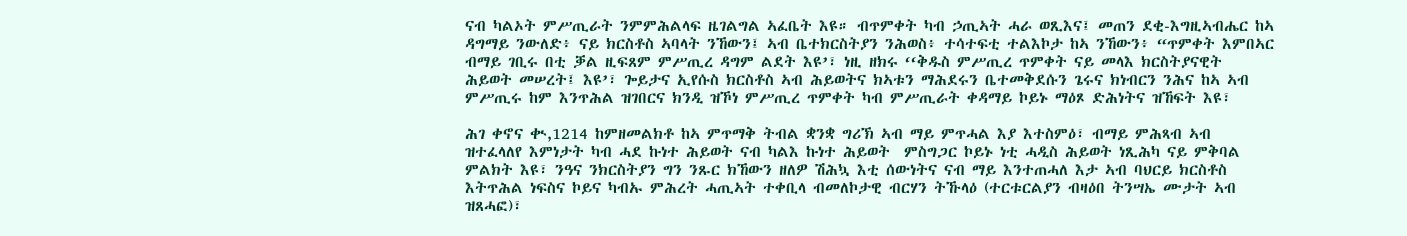ናብ ካልኦት ምሥጢራት ንምምሕልላፍ ዜገልግል ኣፈቤት እዩ። ብጥምቀት ካብ ኃጢኣት ሓራ ወጺእና፤ መጠን ደቂ-እግዚኣብሔር ከኣ ዳግማይ ንውለድ፥ ናይ ክርስቶስ ኣባላት ንኸውን፤ ኣብ ቤተክርስትያን ንሕወስ፥ ተሳተፍቲ ተልእኮታ ከኣ ንኸውን፥ “ጥምቀት እምበኣር ብማይ ገቢሩ በቲ ቓል ዚፍጸም ምሥጢረ ዳግም ልደት እዩ’፣ ነዚ ዘክሩ ‘‘ቅዱስ ምሥጢረ ጥምቀት ናይ መላእ ክርስትያናዊት ሕይወት መሠረት፤ እዩ’፣ ጐይታና ኢየሱስ ክርስቶስ ኣብ ሕይወትና ክኣቱን ማሕደሩን ቤተመቅደሱን ጌሩና ክነብርን ንሕና ከኣ ኣብ ምሥጢሩ ከም እንጥሕል ዝገበርና ክንዲ ዝኾነ ምሥጢረ ጥምቀት ካብ ምሥጢራት ቀዳማይ ኮይኑ ማዕጾ ድሕነትና ዝኸፍት እዩ፣

ሕገ ቀኖና ቊ,1214 ከምዘመልክቶ ከኣ ምጥማቅ ትብል ቋንቋ ግሪኽ ኣብ ማይ ምጥሓል እያ እተስምዕ፣ ብማይ ምሕጻብ ኣብ ዝተፈላለየ እምነታት ካብ ሓደ ኩነተ ሕይወት ናብ ካልእ ኩነተ ሕይወት  ምስግጋር ኮይኑ ነቲ ሓዲስ ሕይወት ነጺሕካ ናይ ምቅባል ምልክት እዩ፣ ንዓና ንክርስትያን ግን ንጹር ክኸውን ዘለዎ ሽሕኳ እቲ ሰውነትና ናብ ማይ እንተጠሓለ እታ ኣብ ባህርይ ክርስቶስ እትጥሕል ነፍስና ኮይና ካብኡ ምሕረት ሓጢኣት ተቀቢላ ብመለኮታዊ ብርሃን ትኹላዕ (ተርቱርልያን ብዛዕበ ትንሣኤ ሙታት ኣብ ዝጸሓፎ)፣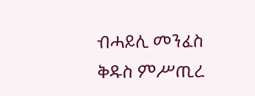ብሓይሊ መንፈስ ቅዱስ ምሥጢረ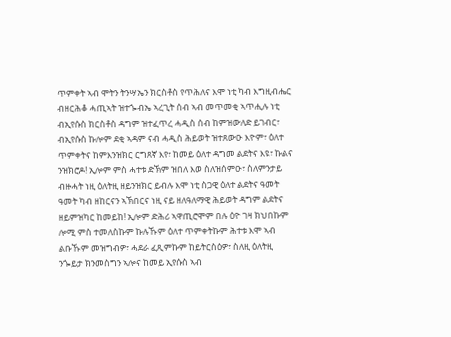ጥምቀት ኣብ ሞትን ትንሣኤን ክርስቶስ የጥሕለና እሞ ነቲ ካብ እግዚብሔር ብዘርሕቆ ሓጢኣት ዝተጐብኤ ኣረጊት ሰብ ኣብ መጥመቂ ኣጥሒሉ ነቲ ብኢየሱስ ክርስቶስ ዳግም ዝተፈጥረ ሓዲስ ሰብ ከምዝውለድ ይገብር፣ ብኢየሱስ ኩሎም ደቂ ኣዳም ናብ ሓዲስ ሕይወት ዝተጸውዑ እዮም፣ ዕለተ ጥምቀትና ከምእንዝክር ርግጸኛ እየ፣ ከመይ ዕለተ ዳግመ ልደትና እዩ፣ ኩልና ንዝክሮዶ! ኢሎም ምስ ሓተቱ ድኽም ዝበለ እወ ስለዝሰምዑ፣ ስለምንታይ ብዙሓት ነዚ ዕለትዚ ዘይንዝክር ይብሉ እሞ ነቲ ስጋዊ ዕለተ ልደትና ዓመት ዓመት ካብ ዘከርናን ኣኽበርና ነዚ ናይ ዘለዓለማዊ ሕይወት ዳግም ልደትና ዘይምዝካር ከመይከ! ኢሎም ድሕሪ ኣዋጢሮሞም በሉ ዕዮ ገዛ ክህበኩም ሎሚ ምስ ተመለስኩም ኩሉኹም ዕለተ ጥምቀትኩም ሕተቱ እሞ ኣብ ልቡኹም መዝግብዎ፣ ሓደራ ፈጺምኩም ከይትርስዕዎ፣ ስለዚ ዕለትዚ ንጐይታ ክንመስግን ኣሎና ከመይ ኢየሱስ ኣብ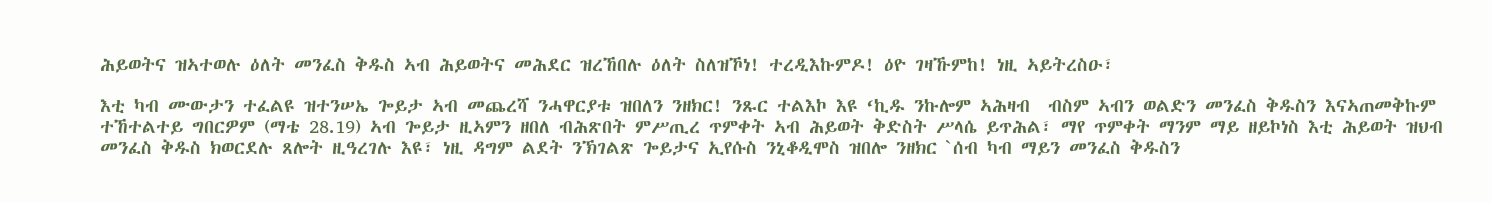ሕይወትና ዝኣተወሉ ዕለት መንፈስ ቅዱስ ኣብ ሕይወትና መሕደር ዝረኸበሉ ዕለት ስለዝኾነ! ተረዲእኩምዶ! ዕዮ ገዛኹምከ! ነዚ ኣይትረስዑ፣

እቲ ካብ ሙውታን ተፈልዩ ዝተንሠኤ ጐይታ ኣብ መጨረሻ ንሓዋርያቱ ዝበለን ንዘክር! ንጹር ተልእኮ እዩ ‘ኪዱ ንኩሎም ኣሕዛብ  ብስም ኣብን ወልድን መንፈስ ቅዱስን እናኣጠመቅኩም ተኸተልተይ ግበርዎም (ማቴ 28.19) ኣብ ጐይታ ዚኣምን ዘበለ ብሕጽበት ምሥጢረ ጥምቀት ኣብ ሕይወት ቅድስት ሥላሴ ይጥሕል፣ ማየ ጥምቀት ማንም ማይ ዘይኮነስ እቲ ሕይወት ዝህብ መንፈስ ቅዱስ ክወርደሉ ጸሎት ዚዓረገሉ እዩ፣ ነዚ ዳግም ልደት ንኽገልጽ ጐይታና ኢየሱስ ንኒቆዲሞስ ዝበሎ ንዘክር `ሰብ ካብ ማይን መንፈስ ቅዱስን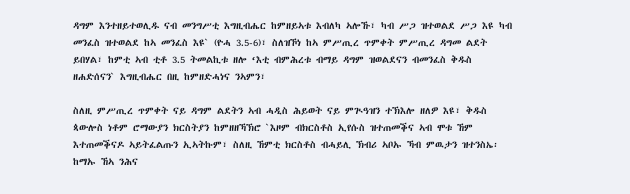ዳግም እንተዘይተወሊዱ ናብ መንግሥቲ እግዚብሔር ከምዘይኣቱ እብለካ ኣሎኹ፣ ካብ ሥጋ ዝተወልደ ሥጋ እዩ ካብ መንፈስ ዝተወልደ ከኣ መንፈስ እዩ` (ዮሓ 3.5-6)፣ ስለዝኾነ ከኣ ምሥጢረ ጥምቀት ምሥጢረ ዳግመ ልደት ይበሃል፣ ከምቲ ኣብ ቲቶ 3.5 ትመልኪቱ ዘሎ ‘እቲ ብምሕረቱ ብማይ ዳግም ዝወልደናን ብመንፈስ ቅዱስ ዘሐድሰናን` እግዚብሔር በዚ ከምዘድሓነና ንኣምን፣

ስለዚ ምሥጢረ ጥምቀት ናይ ዳግም ልደትን ኣብ ሓዲስ ሕይወት ናይ ምጒዓዝን ተኽእሎ ዘለዎ እዩ፣ ቅዱስ ጳውሎስ ነቶም ሮማውያን ክርስትያን ከምዘዘኻኽሮ `እዞም ብክርስቶስ ኢየሱስ ዝተጠመቕና ኣብ ሞቱ ኸም እተጠመቕናዶ ኣይትፈልጡን ኢኣትኩም፣ ስለዚ ኸምቲ ክርስቶስ ብሓይሊ ኽብሪ ኣቦኡ ኻብ ምዉታን ዝተንስኤ፡ ከማኡ ኸኣ ንሕና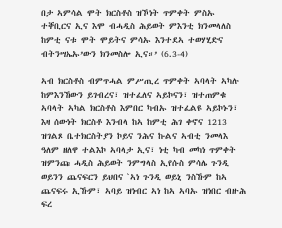በታ ኣምሳል ሞት ክርስቶስ ዝኾነት ጥምቀት ምስኡ ተቐቢርና ኢና እሞ ብሓዲስ ሕይወት ምእንቲ ክንመላለስ ከምቲ ናቱ ሞት ሞይትና ምሳኡ እንተደኣ ተወሃሂድና ብትንሣኤኡ’ውን ክንመስሎ ኢና።’ (6.3-4)

ኣብ ክርስቶስ ብምጥሓል ምሥጢረ ጥምቀት ኣባላት ኣካሉ ከምእንኸውን ይገብረና፣ ዝተፈለና ኣይኮናን፣ ዝተጠምቁ ኣባላት ኣካል ክርስቶስ እምበር ካብኡ ዝተፈልዩ ኣይኮኑን፣ እዛ ሰውነት ክርስቶ እንብላ ከኣ ከምቲ ሕገ ቀኖና 1213 ዝገልጾ ቤተክርስትያን ኮይና ንሕና ኩልና ኣብቲ ንመላእ ዓለም ዘለዋ ተልእኮ ኣባላታ ኢና፣ ነቲ ካብ መካነ ጥምቀት ዝምንጩ ሓዲስ ሕይወት ንምግላስ ኢየሱስ ምሳሌ ጉንዲ ወይንን ጨናፍርን ይህበና `ኣነ ጉንዲ ወይኒ ንስኹም ከኣ ጨናፍሩ ኢኹም፣ ኣባይ ዝነብር ኣነ ከኣ ኣባኡ ዝነበር ብዙሕ ፍረ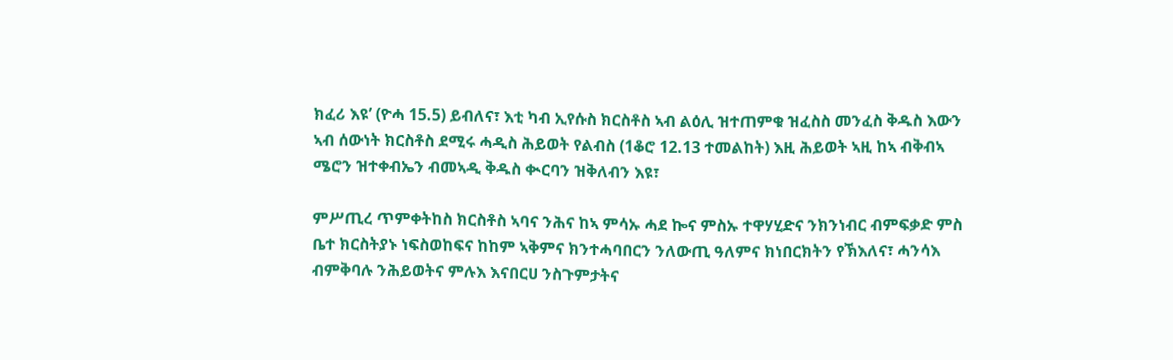ክፈሪ እዩ’ (ዮሓ 15.5) ይብለና፣ እቲ ካብ ኢየሱስ ክርስቶስ ኣብ ልዕሊ ዝተጠምቁ ዝፈስስ መንፈስ ቅዱስ እውን ኣብ ሰውነት ክርስቶስ ደሚሩ ሓዲስ ሕይወት የልብስ (1ቆሮ 12.13 ተመልከት) እዚ ሕይወት ኣዚ ከኣ ብቅብኣ ሜሮን ዝተቀብኤን ብመኣዲ ቅዱስ ቊርባን ዝቅለብን እዩ፣

ምሥጢረ ጥምቀትከስ ክርስቶስ ኣባና ንሕና ከኣ ምሳኡ ሓደ ኰና ምስኡ ተዋሃሂድና ንክንነብር ብምፍቃድ ምስ ቤተ ክርስትያኑ ነፍስወከፍና ከከም ኣቅምና ክንተሓባበርን ንለውጢ ዓለምና ክነበርክትን የኽእለና፣ ሓንሳእ ብምቅባሉ ንሕይወትና ምሉእ እናበርሀ ንስጉምታትና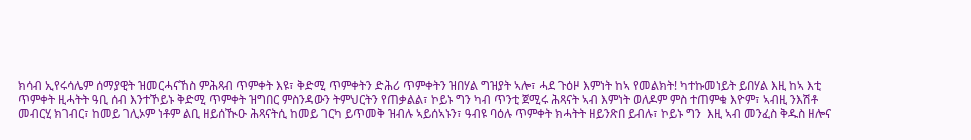ክሳብ ኢየሩሳሌም ሰማያዊት ዝመርሓናኸስ ምሕጻብ ጥምቀት እዩ፣ ቅድሚ ጥምቀትን ድሕሪ ጥምቀትን ዝበሃል ግዝያት ኣሎ፣ ሓደ ጉዕዞ እምነት ከኣ የመልክት! ካተኩመነይት ይበሃል እዚ ከኣ እቲ ጥምቀት ዚሓትት ዓቢ ሰብ እንተኾይኑ ቅድሚ ጥምቀት ዝግበር ምስንዳውን ትምህርትን የጠቃልል፣ ኮይኑ ግን ካብ ጥንቲ ጀሚሩ ሕጻናት ኣብ እምነት ወለዶም ምስ ተጠምቁ እዮም፣ ኣብዚ ንእሽቶ መብርሂ ክገብር፣ ከመይ ገሊኦም ነቶም ልቢ ዘይሰዂዑ ሕጻናትሲ ከመይ ገርካ ይጥመቅ ዝብሉ ኣይሰኣኑን፣ ዓብዩ ባዕሉ ጥምቀት ክሓትት ዘይንጽበ ይብሉ፣ ኮይኑ ግን  እዚ ኣብ መንፈስ ቅዱስ ዘሎና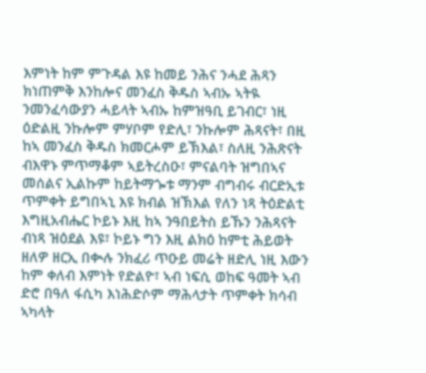እምነት ከም ምጉዳል እዩ ከመይ ንሕና ንሓደ ሕጻን ክነጠምቅ እንከሎና መንፈስ ቅዱስ ኣብኡ ኣትዪ ንመንፈሳውያን ሓይላት ኣብኡ ከምዝዓቢ ይገብር፣ ነዚ ዕድልዚ ንኩሎም ምሃቦም የድሊ፣ ንኩሎም ሕጻናት፣ በዚ ከኣ መንፈስ ቅዱስ ክመርሖም ይኽእል፣ ስለዚ ንሕጽናት ብእዋኑ ምጥማቆም ኣይትረስዑ፣ ምናልባት ዝግበኣና መሰልና ኢልኩም ከይትማጐቱ ማንም ብግብሩ ብርድኢቱ ጥምቀት ይግበኣኒ እዩ ክብል ዝኽእል የለን ነጻ ትዕድልቲ እግዚአብሔር ኮይኑ እዚ ከኣ ንዓበይትስ ይኹን ንሕጻናት ብነጻ ዝዕደል እዩ፣ ኮይኑ ግን እዚ ልክዕ ከምቲ ሕይወት ዘለዎ ዘርኢ በቊሉ ንክፈሪ ጥዑይ መሬት ዘድሊ ነዚ እውን ከም ቀለብ እምነት የድልዮ፣ ኣብ ነፍሲ ወከፍ ዓመት ኣብ ድሮ በዓለ ፋሲካ እነሕድሶም ማሕላታት ጥምቀት ክሳብ ኣካላት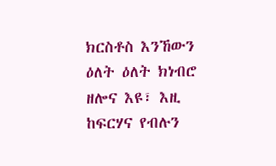ክርስቶስ እንኸውን ዕለት ዕለት ክነብሮ ዘሎና እዩ፣ እዚ ከፍርሃና የብሉን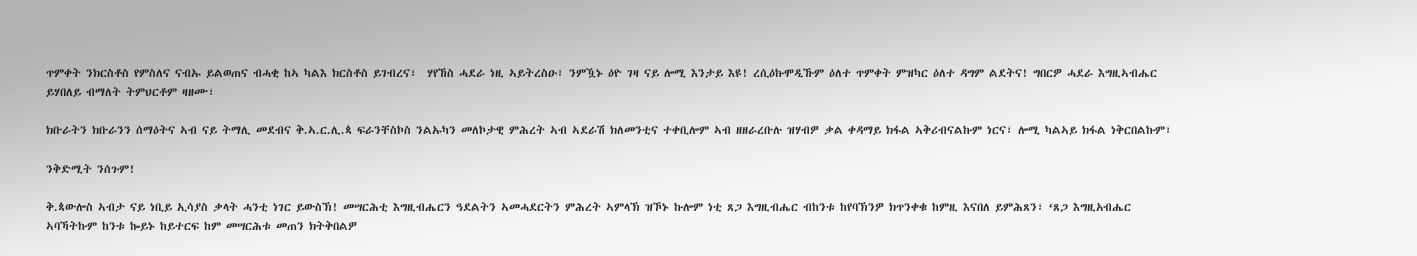ጥምቀት ንክርስቶስ የምስለና ናብኡ ይልወጠና ብሓቂ ከኣ ካልእ ክርስቶስ ይገብረና፣  ሃየኸስ ሓደራ ነዚ ኣይትረስዑ፣ ንምዃኑ ዕዮ ገዛ ናይ ሎሚ እንታይ እዩ! ረሲዕኩሞዲኹም ዕለተ ጥምቀት ምዝካር ዕለተ ዳግም ልደትና! ግበርዎ ሓደራ እግዚኣብሔር ይሃበለይ ብማለት ትምህርቶም ዛዘሙ፣

ክቡራትን ክቡራንን ሰማዕትና ኣብ ናይ ትማሊ መደብና ቅ.ኣ.ር.ሊ.ጳ ፍራንቸስኮስ ንልኡካን መለኮታዊ ምሕረት ኣብ ኣደራሽ ክለመንቲና ተቀቢሎም ኣብ ዘዘራረቡሉ ዝሃብዎ ቃል ቀዳማይ ክፋል ኣቅሪብናልኩም ነርና፣ ሎሚ ካልኣይ ክፋል ነቅርበልኩም፣

ንቅድሚት ንሰጉም!

ቅ.ጳውሎስ ኣብታ ናይ ነቢይ ኢሳያስ ቃላት ሓንቲ ነገር ይውስኽ! መሣርሕቲ እግዚብሔርን ዓደልትን ኣመሓደርትን ምሕረት ኣምላኽ ዝኾኑ ኩሎም ነቲ ጸጋ እግዚብሔር ብከንቱ ከየባኽንዎ ክጥንቀቁ ከምዚ እናበለ ይምሕጸን፣ ‘ጸጋ እግዚአብሔር ኣባኻትኩም ከንቱ ኰይኑ ከይተርፍ ከም መሣርሕቱ መጠን ክትቅበልዎ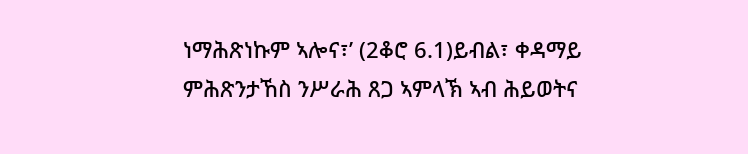ነማሕጽነኩም ኣሎና፣’ (2ቆሮ 6.1)ይብል፣ ቀዳማይ ምሕጽንታኸስ ንሥራሕ ጸጋ ኣምላኽ ኣብ ሕይወትና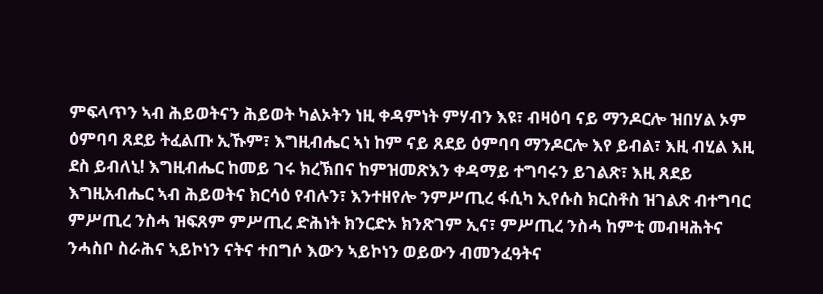ምፍላጥን ኣብ ሕይወትናን ሕይወት ካልኦትን ነዚ ቀዳምነት ምሃብን እዩ፣ ብዛዕባ ናይ ማንዶርሎ ዝበሃል ኦም ዕምባባ ጸደይ ትፈልጡ ኢኹም፣ እግዚብሔር ኣነ ከም ናይ ጸደይ ዕምባባ ማንዶርሎ እየ ይብል፣ እዚ ብሂል እዚ ደስ ይብለኒ! እግዚብሔር ከመይ ገሩ ክረኽበና ከምዝመጽእን ቀዳማይ ተግባሩን ይገልጽ፣ እዚ ጸደይ እግዚአብሔር ኣብ ሕይወትና ክርሳዕ የብሉን፣ እንተዘየሎ ንምሥጢረ ፋሲካ ኢየሱስ ክርስቶስ ዝገልጽ ብተግባር ምሥጢረ ንስሓ ዝፍጸም ምሥጢረ ድሕነት ክንርድኦ ክንጽገም ኢና፣ ምሥጢረ ንስሓ ከምቲ መብዛሕትና ንሓስቦ ስራሕና ኣይኮነን ናትና ተበግሶ እውን ኣይኮነን ወይውን ብመንፈዓትና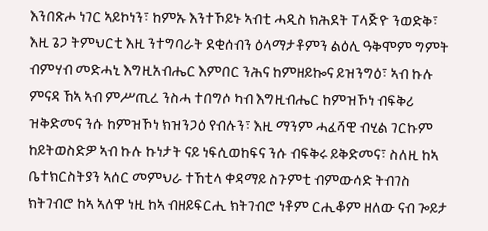እንበጽሖ ነገር ኣይኮነን፣ ከምኡ እንተኾይኑ ኣብቲ ሓዲስ ክሕደት ፐላጅዮ ንወድቅ፣ እዚ ጌጋ ትምህርቲ እዚ ንተግባራት ደቂሰብን ዕላማታቶምን ልዕሊ ዓቅሞም ግምት ብምሃብ መድሓኒ እግዚአብሔር እምበር ንሕና ከምዘይኰና ይዝንግዕ፣ ኣብ ኩሉ ምናዳ ኸኣ ኣብ ምሥጢረ ንስሓ ተበግሶ ካብ እግዚብሔር ከምዝኾነ ብፍቅሪ ዝቅድመና ንሱ ከምዝኾነ ክዝንጋዕ የብሉን፣ እዚ ማንም ሓፈሻዊ ብሂል ገርኩም ከይትወስድዎ ኣብ ኩሉ ኩነታት ናይ ነፍሲወከፍና ንሱ ብፍቅሩ ይቅድመና፣ ስለዚ ከኣ ቤተክርስትያን ኣሰር መምህራ ተኸቲላ ቀዳማይ ስጉምቲ ብምውሳድ ትብገስ ክትገብሮ ከኣ ኣለዋ ነዚ ከኣ ብዘይፍርሒ ክትገብሮ ነቶም ርሒቆም ዘለው ናብ ጐይታ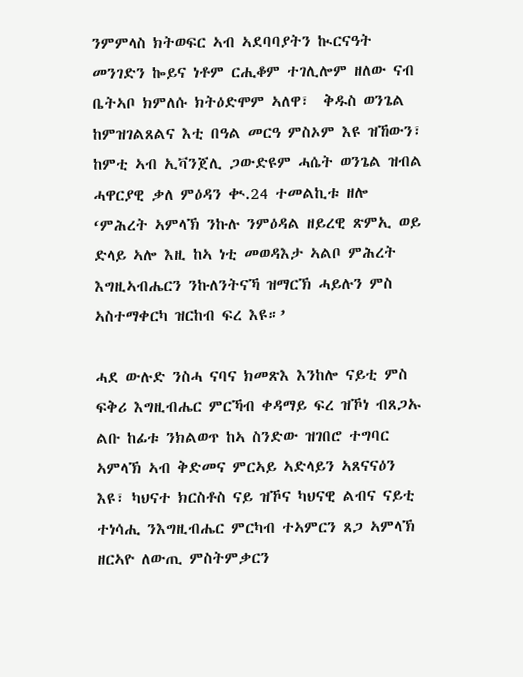ንምምላስ ክትወፍር ኣብ ኣደባባያትን ኲርናዓት መንገድን ኰይና ነቶም ርሒቆም ተገሊሎም ዘለው ናብ ቤትኣቦ ክምለሱ ክትዕድሞም ኣለዋ፣  ቅዱስ ወንጌል ከምዝገልጸልና እቲ በዓል መርዓ ምስኦም እዩ ዝኸውን፣ ከምቲ ኣብ ኢቫንጀሊ ጋውድዩም ሓሴት ወንጌል ዝብል ሓዋርያዊ ቃለ ምዕዳን ቊ.24 ተመልኪቱ ዘሎ ‘ምሕረት ኣምላኽ ንኩሉ ንምዕዳል ዘይረዊ ጽምኢ ወይ ድላይ ኣሎ እዚ ከኣ ነቲ መወዳእታ ኣልቦ ምሕረት እግዚኣብሔርን ንኩለንትናኻ ዝማርኽ ሓይሉን ምስ ኣስተማቀርካ ዝርከብ ፍረ እዩ።’

ሓደ ውሉድ ንስሓ ናባና ክመጽእ እንከሎ ናይቲ ምስ ፍቅሪ እግዚብሔር ምርኻብ ቀዳማይ ፍረ ዝኾነ ብጸጋኡ ልቡ ከፊቱ ንክልወጥ ከኣ ስንድው ዝገበሮ ተግባር ኣምላኽ ኣብ ቅድመና ምርኣይ ኣድላይን ኣጸናናዕን እዩ፣ ካህናተ ክርስቶስ ናይ ዝኾና ካህናዊ ልብና ናይቲ ተነሳሒ ንእግዚብሔር ምርካብ ተኣምርን ጸጋ ኣምላኽ ዘርኣዮ ለውጢ ምስትምቃርን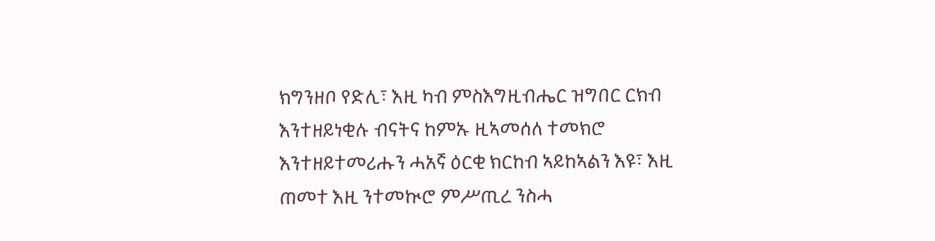ክግንዘቦ የድሊ፣ እዚ ካብ ምስእግዚብሔር ዝግበር ርክብ እንተዘይነቂሉ ብናትና ከምኡ ዚኣመሰለ ተመክሮ እንተዘይተመሪሑን ሓአኛ ዕርቂ ክርከብ ኣይከኣልን እዩ፣ እዚ ጠመተ እዚ ንተመኲሮ ምሥጢረ ንስሓ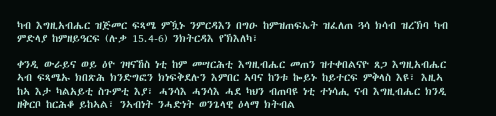ካብ እግዚአብሔር ዝጅመር ፍጻሜ ምዃኑ ንምርዳእን በግዑ ከምዝጠፍኤት ዝፈለጠ ጓሳ ክሳብ ዝረኽባ ካብ ምድላያ ከምዘይዓርፍ (ሉቃ 15.4-6) ንክትርዳእ የኽእለካ፣

ቀንዲ ውራይና ወይ ዕዮ ገዛናኸስ ነቲ ከም መሣርሕቲ እግዚብሔር መጠን ዝተቀበልናዮ ጸጋ እግዚአብሔር ኣብ ፍጻሜኡ ክበጽሕ ክንድግፎን ክነፍቅደሉን እምበር ኣባና ከንቱ ኰይኑ ከይተርፍ ምቅላስ እዩ፣ እዚኣ ከኣ እታ ካልአይቲ ስጉምቲ እያ፣ ሓንሳእ ሓንሳእ ሓደ ካህን ብጠባዩ ነቲ ተነሳሒ ናብ እግዚብሔር ክንዲ ዘቅርቦ ከርሕቆ ይከኣል፣ ንኣብነት ንሓድነት ወንጌላዊ ዕላማ ክትብል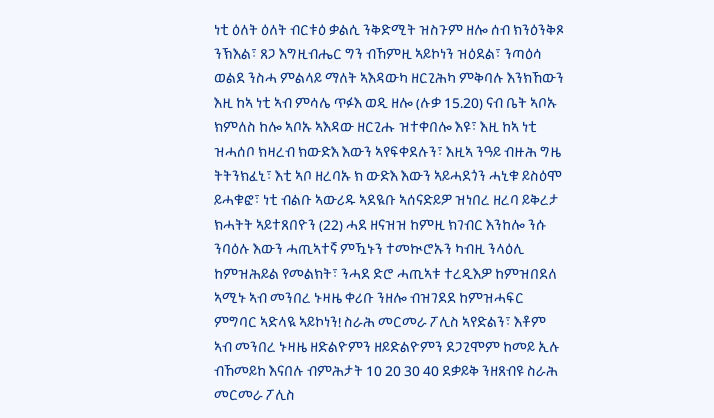ነቲ ዕለት ዕለት ብርቱዕ ቃልሲ ንቅድሚት ዝስጉም ዘሎ ሰብ ክንዕንቅጾ ንኽእል፣ ጸጋ እግዚብሔር ግን ብኸምዚ ኣይኮነን ዝዕደል፣ ንጣዕሳ ወልደ ንስሓ ምልላይ ማለት ኣእዳውካ ዘርጊሕካ ምቅባሉ እንክኸውን እዚ ከኣ ነቲ ኣብ ምሳሌ ጥፉእ ወዲ ዘሎ (ሉቃ 15.20) ናብ ቤት ኣቦኡ ክምለስ ከሎ ኣቦኡ ኣእዳው ዘርጊሑ ዝተቀበሎ እዩ፣ እዚ ከኣ ነቲ ዝሓሰቦ ክዛረብ ክውድእ እውን ኣየፍቀደሉን፣ እዚኣ ንዓይ ብዙሕ ግዜ ትትንክፈኒ፣ እቲ ኣቦ ዘረባኡ ክ ውድእ እውን ኣይሓደጎን ሓኒቁ ይስዕሞ ይሓቁፎ፣ ነቲ ብልቡ ኣውሪዱ ኣደዪቡ ኣሰናድይዎ ዝነበረ ዘረባ ይቅረታ ክሓትት ኣይተጸበዮን (22) ሓደ ዘናዝዝ ከምዚ ክገብር እንከሎ ንሱ ንባዕሉ እውን ሓጢኣተኛ ምዃኑን ተመኲሮኡን ካብዚ ንላዕሊ ከምዝሕይል የመልክት፣ ንሓደ ድሮ ሓጢኣቱ ተረዲእዎ ከምዝበደለ ኣሚኑ ኣብ መንበረ ኑዛዜ ቀሪቡ ንዘሎ ብዝገደደ ከምዝሓፍር ምግባር ኣድላዪ ኣይኮነን! ስራሕ መርመራ ፖሊስ ኣየድልን፣ እቶም ኣብ መንበረ ኑዛዜ ዘድልዮምን ዘይድልዮምን ደጋጊሞም ከመይ ኢሉ ብኸመይከ እናበሉ ብምሕታት 10 20 30 40 ደቃይቅ ንዘጸብዩ ስራሕ መርመራ ፖሊስ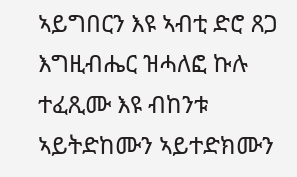ኣይግበርን እዩ ኣብቲ ድሮ ጸጋ እግዚብሔር ዝሓለፎ ኩሉ ተፈጺሙ እዩ ብከንቱ ኣይትድከሙን ኣይተድክሙን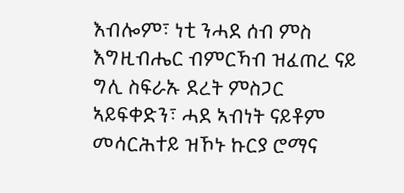እብሎም፣ ነቲ ንሓደ ሰብ ምስ እግዚብሔር ብምርኻብ ዝፈጠረ ናይ ግሊ ስፍራኡ ደረት ምስጋር ኣይፍቀድን፣ ሓደ ኣብነት ናይቶም መሳርሕተይ ዝኾኑ ኩርያ ሮማና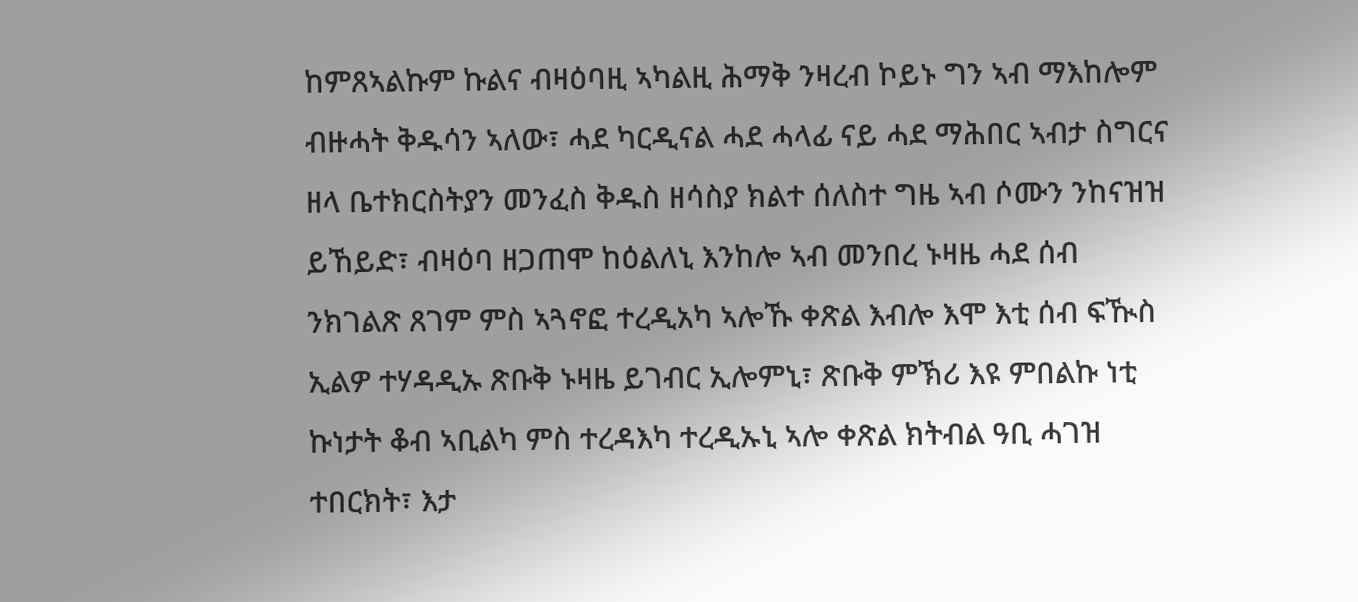ከምጸኣልኩም ኩልና ብዛዕባዚ ኣካልዚ ሕማቅ ንዛረብ ኮይኑ ግን ኣብ ማእከሎም ብዙሓት ቅዱሳን ኣለው፣ ሓደ ካርዲናል ሓደ ሓላፊ ናይ ሓደ ማሕበር ኣብታ ስግርና ዘላ ቤተክርስትያን መንፈስ ቅዱስ ዘሳስያ ክልተ ሰለስተ ግዜ ኣብ ሶሙን ንከናዝዝ ይኸይድ፣ ብዛዕባ ዘጋጠሞ ከዕልለኒ እንከሎ ኣብ መንበረ ኑዛዜ ሓደ ሰብ ንክገልጽ ጸገም ምስ ኣጓኖፎ ተረዲአካ ኣሎኹ ቀጽል እብሎ እሞ እቲ ሰብ ፍዂስ ኢልዎ ተሃዳዲኡ ጽቡቅ ኑዛዜ ይገብር ኢሎምኒ፣ ጽቡቅ ምኽሪ እዩ ምበልኩ ነቲ ኩነታት ቆብ ኣቢልካ ምስ ተረዳእካ ተረዲኡኒ ኣሎ ቀጽል ክትብል ዓቢ ሓገዝ ተበርክት፣ እታ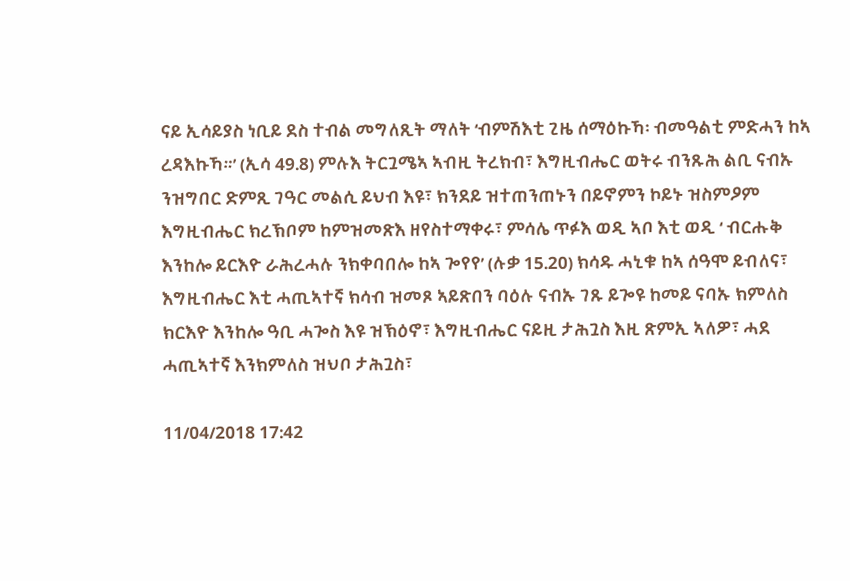ናይ ኢሳይያስ ነቢይ ደስ ተብል መግለጺት ማለት ‘ብምሽእቲ ጊዜ ሰማዕኩኻ፡ ብመዓልቲ ምድሓን ከኣ ረዳእኩኻ።’ (ኢሳ 49.8) ምሉእ ትርጓሜኣ ኣብዚ ትረክብ፣ እግዚብሔር ወትሩ ብንጹሕ ልቢ ናብኡ ንዝግበር ድምጺ ገዓር መልሲ ይህብ እዩ፣ ክንደይ ዝተጠንጠኑን በይኖምን ኮይኑ ዝስምዖም እግዚብሔር ክረኽቦም ከምዝመጽእ ዘየስተማቀሩ፣ ምሳሌ ጥፉእ ወዲ ኣቦ እቲ ወዲ ‘ ብርሑቅ እንከሎ ይርእዮ ራሕረሓሉ ንክቀባበሎ ከኣ ጐየየ’ (ሉቃ 15.20) ክሳዱ ሓኒቁ ከኣ ሰዓሞ ይብለና፣ እግዚብሔር እቲ ሓጢኣተኛ ክሳብ ዝመጾ ኣይጽበን ባዕሉ ናብኡ ገጹ ይጐዩ ከመይ ናባኡ ክምለስ ክርእዮ እንከሎ ዓቢ ሓጐስ እዩ ዝኽዕኖ፣ እግዚብሔር ናይዚ ታሕጓስ እዚ ጽምኢ ኣለዎ፣ ሓደ ሓጢኣተኛ እንክምለስ ዝህቦ ታሕጓስ፣

11/04/2018 17:42